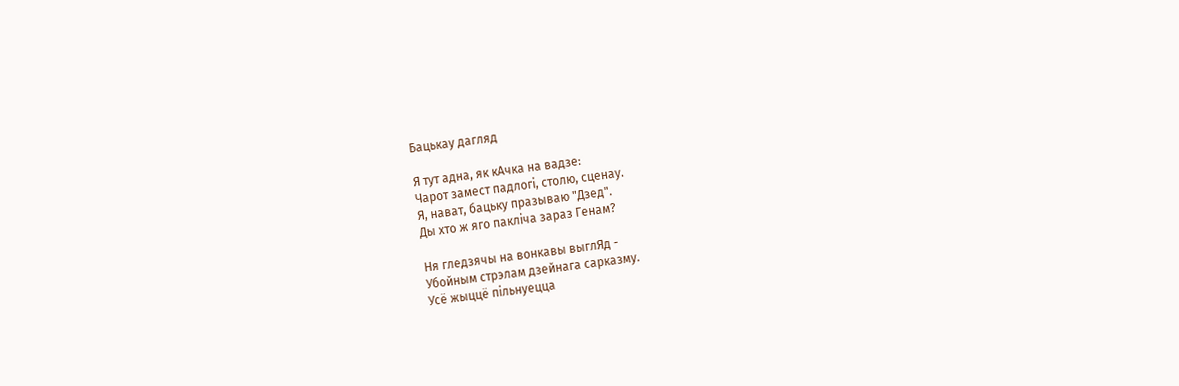Бацькау дагляд

Я тут адна, як кАчка на вадзе:
Чарот замест падлогi, столю, сценау.
Я, нават, бацьку празываю "Дзед".
Ды хто ж яго паклiча зараз Генам?

Ня гледзячы на вонкавы выглЯд -
Убойным стрэлам дзейнага сарказму.
Усё жыццё пiльнуецца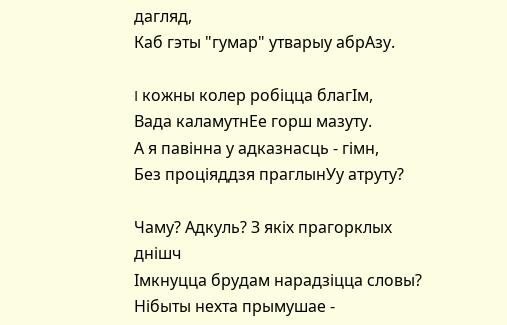дагляд,
Каб гэты "гумар" утварыу абрАзу.

I кожны колер робiцца благIм,
Вада каламутнЕе горш мазуту.
А я павiнна у адказнасць - гiмн,
Без процiяддзя праглынУу атруту?

Чаму? Адкуль? З якiх прагорклых днiшч
Iмкнуцца брудам нарадзiцца словы?
Нiбыты нехта прымушае -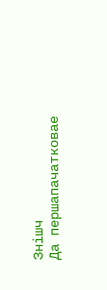Знiшч
Да першапачатковае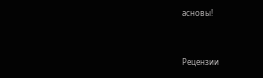асновы!


Рецензии